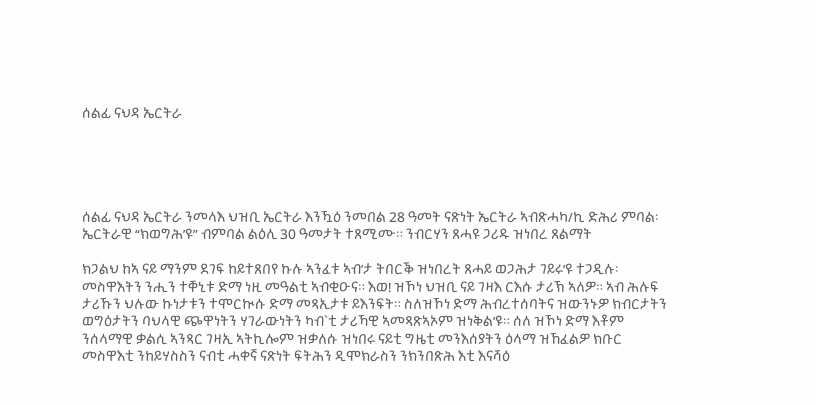ሰልፊ ናህዳ ኤርትራ





ሰልፊ ናህዳ ኤርትራ ንመላእ ህዝቢ ኤርትራ እንዃዕ ንመበል 28 ዓመት ናጽነት ኤርትራ ኣብጽሓካ/ኪ ድሕሪ ምባል፡ ኤርትራዊ “ክወግሕ’ዩ” ብምባል ልዕሊ 30 ዓመታት ተጸሚሙ። ንብርሃን ጸሓዩ ጋሪዱ ዝነበረ ጸልማት

ክጋልህ ከኣ ናይ ማንም ደገፍ ከይተጸበየ ኩሉ ኣንፈቱ ኣብ’ታ ትበርቕ ዝነበረት ጸሓይ ወጋሕታ ገይሩ’ዩ ተጋዲሉ፡ መስዋእትን ንሒን ተቐኒቱ ድማ ነዚ መዓልቲ ኣብቂዑና። እወ! ዝኾነ ህዝቢ ናይ ገዛእ ርእሱ ታሪኽ ኣለዎ። ኣብ ሕሉፍ ታሪኹን ህሉው ኩነታቱን ተሞርኲሱ ድማ መጻኢታቱ ይእንፍት። ስለዝኾነ ድማ ሕብረተሰባትና ዝውንኑዎ ክብርታትን ወግዕታትን ባህላዊ ጭዋነትን ሃገራውነትን ካብ`ቲ ታሪኻዊ ኣመጻጽኣኦም ዝነቅል’ዩ። ሰለ ዝኾነ ድማ እቶም ንሰላማዊ ቃልሲ ኣንጻር ገዛኢ ኣትኪሎም ዝቃለሱ ዝነበሩ ናይቲ ግዜቲ መንእሰያትን ዕላማ ዝኸፈልዎ ክቡር መስዋእቲ ንከይሃስስን ናብቲ ሓቀኛ ናጽነት ፍትሕን ዲሞክራስን ንክንበጽሕ እቲ እናሻዕ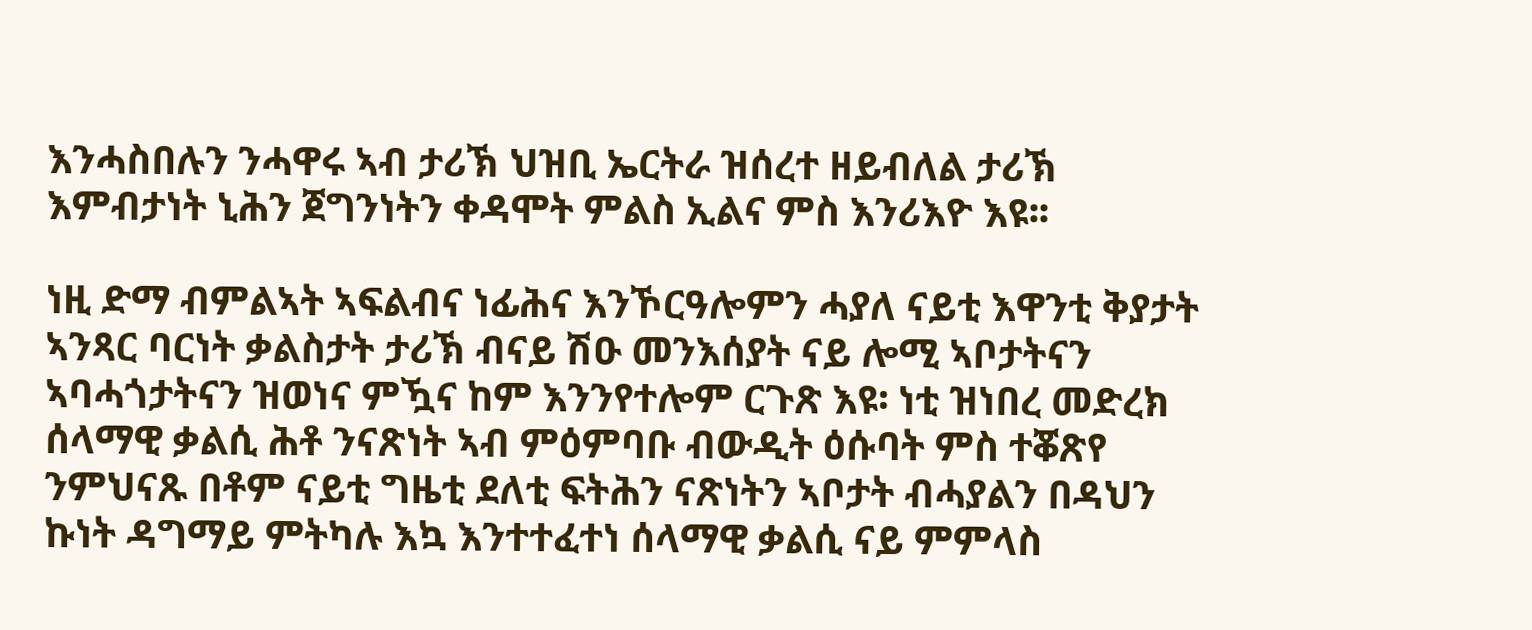እንሓስበሉን ንሓዋሩ ኣብ ታሪኽ ህዝቢ ኤርትራ ዝሰረተ ዘይብለል ታሪኽ እምብታነት ኒሕን ጀግንነትን ቀዳሞት ምልስ ኢልና ምስ እንሪእዮ እዩ፡፡

ነዚ ድማ ብምልኣት ኣፍልብና ነፊሕና እንኾርዓሎምን ሓያለ ናይቲ እዋንቲ ቅያታት ኣንጻር ባርነት ቃልስታት ታሪኽ ብናይ ሽዑ መንእሰያት ናይ ሎሚ ኣቦታትናን ኣባሓጎታትናን ዝወነና ምዃና ከም እንንየተሎም ርጉጽ እዩ፡ ነቲ ዝነበረ መድረክ ሰላማዊ ቃልሲ ሕቶ ንናጽነት ኣብ ምዕምባቡ ብውዲት ዕሱባት ምስ ተቖጽየ ንምህናጹ በቶም ናይቲ ግዜቲ ደለቲ ፍትሕን ናጽነትን ኣቦታት ብሓያልን በዳህን ኩነት ዳግማይ ምትካሉ እኳ እንተተፈተነ ሰላማዊ ቃልሲ ናይ ምምላስ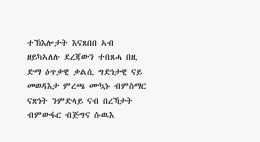ተኽእሎታት እናጸበበ ኣብ ዘይካኣለሉ ደረጃውን ተበጸሓ በዚ ድማ ዕጥቃዊ ቃልሲ ግድነታዊ ናይ መወዳእታ ምረጫ ሙኳኑ ብምስማር ናጽነት ንምድላይ ናብ በረኻታት ብምውፋር ብጅግና ሱዉእ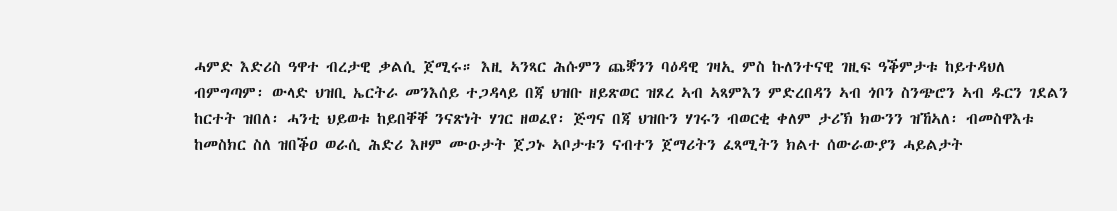ሓምድ እድሪስ ዓዋተ ብረታዊ ቃልሲ ጀሚሩ። እዚ ኣንጻር ሕሱምን ጨቛንን ባዕዳዊ ገዛኢ ምስ ኩለንተናዊ ገዚፍ ዓቕምታቱ ከይተዳህለ ብምግጣም፡ ውላድ ህዝቢ ኤርትራ መንእሰይ ተጋዳላይ በጃ ህዝቡ ዘይጽወር ዝጾረ ኣብ ኣጻምእን ምድረበዳን ኣብ ጎቦን ስንጭሮን ኣብ ዱርን ገደልን ከርተት ዝበለ፡ ሓንቲ ህይወቱ ከይበቐቐ ንናጽነት ሃገር ዘወፈየ፡ ጅግና በጃ ህዝቡን ሃገሩን ብወርቂ ቀለም ታሪኽ ክውንን ዝኸኣለ፡ ብመስዋእቱ ከመስክር ስለ ዝበቕዐ ወራሲ ሕድሪ እዞም ሙዑታት ጀጋኑ ኣቦታቱን ናብተን ጀማሪትን ፈጻሚትን ክልተ ሰውራውያን ሓይልታት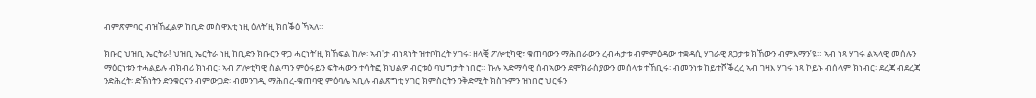ብምጽምባር ብዝኸፈልዎ ከቢድ መስዋእቲ ነዚ ዕለት’ዚ ክበቕዕ ኻኣለ።

ክቡር ህዝቢ ኤርትራ! ህዝቢ ኤርትራ ነዚ ከቢድን ክቡርን ዋጋ ሓርነት’ዚ ክኸፍል ከሎ፡ ኣብ'ታ ብነጻነት ዝተቦከረት ሃገሩ፡ ዘላቒ ፖሎቲካዊ፣ ቁጠባውን ማሕበራውን ረብሓታቱ ብምምዕዳው ተቋዳሲ ሃገራዊ ጸጋታቱ ክኸውን ብምእማን’ዩ። ኣብ ነጻ ሃገሩ ልኣላዊ መሰሉን ማዕርነቱን ተሓልይሉ ብክብሪ ክነብር፡ ኣብ ፖሎቲካዊ ስልጣን ምዕሩይን ፍትሓውን ተሳትፎ ክህልዎ ብርቱዕ ባህግታት ነበሮ። ኩሉ ኣድማሳዊ ሰብኣውን ደሞክራስያውን መሰላቱ ተኸቢሩ፡ ብመንነቱ ከይተሾቕረረ ኣብ ገዛእ ሃገሩ ነጻ ኮይኑ ብሰላም ክነብር፡ ደረጃ ብደረጃ ንድሕረት፡ ድኽነትን ድንቁርናን ብምውጋድ፡ ብመንገዲ ማሕበረ-ቁጠባዊ ምዕባሌ ኣቢሉ ብልጽግቲ ሃገር ክምስርትን ንቅድሚት ክስጉምን ዝነበሮ ህርፋን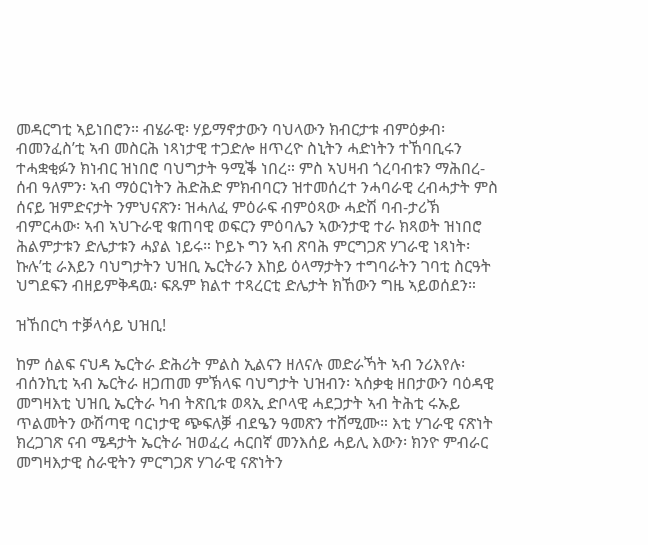መዳርግቲ ኣይነበሮን። ብሄራዊ፡ ሃይማኖታውን ባህላውን ክብርታቱ ብምዕቃብ፡ ብመንፈስ’ቲ ኣብ መስርሕ ነጻነታዊ ተጋድሎ ዘጥረዮ ስኒትን ሓድነትን ተኸባቢሩን ተሓቋቂፉን ክነብር ዝነበሮ ባህግታት ዓሚቕ ነበረ። ምስ ኣህዛብ ጎረባብቱን ማሕበረ-ሰብ ዓለምን፡ ኣብ ማዕርነትን ሕድሕድ ምክብባርን ዝተመሰረተ ንሓባራዊ ረብሓታት ምስ ሰናይ ዝምድናታት ንምህናጽን፡ ዝሓለፈ ምዕራፍ ብምዕጻው ሓድሽ ባብ-ታሪኽ ብምርሓው፡ ኣብ ኣህጉራዊ ቁጠባዊ ወፍርን ምዕባሌን ኣውንታዊ ተራ ክጻወት ዝነበሮ ሕልምታቱን ድሌታቱን ሓያል ነይሩ። ኮይኑ ግን ኣብ ጽባሕ ምርግጋጽ ሃገራዊ ነጻነት፡ ኩሉ’ቲ ራእይን ባህግታትን ህዝቢ ኤርትራን እከይ ዕላማታትን ተግባራትን ገባቲ ስርዓት ህግደፍን ብዘይምቅዳዉ፡ ፍጹም ክልተ ተጻረርቲ ድሌታት ክኸውን ግዜ ኣይወሰደን።

ዝኸበርካ ተቓላሳይ ህዝቢ!

ከም ሰልፍ ናህዳ ኤርትራ ድሕሪት ምልስ ኢልናን ዘለናሉ መድራኻት ኣብ ንሪእየሉ፡ ብሰንኪቲ ኣብ ኤርትራ ዘጋጠመ ምኽላፍ ባህግታት ህዝብን፡ ኣሰቃቂ ዘበታውን ባዕዳዊ መግዛእቲ ህዝቢ ኤርትራ ካብ ትጽቢቱ ወጻኢ ድቦላዊ ሓደጋታት ኣብ ትሕቲ ሩኡይ ጥልመትን ውሽጣዊ ባርነታዊ ጭፍለቓ ብደዔን ዓመጽን ተሸሚሙ። እቲ ሃገራዊ ናጽነት ክረጋገጽ ናብ ሜዳታት ኤርትራ ዝወፈረ ሓርበኛ መንእሰይ ሓይሊ እውን፡ ክንዮ ምብራር መግዛእታዊ ስራዊትን ምርግጋጽ ሃገራዊ ናጽነትን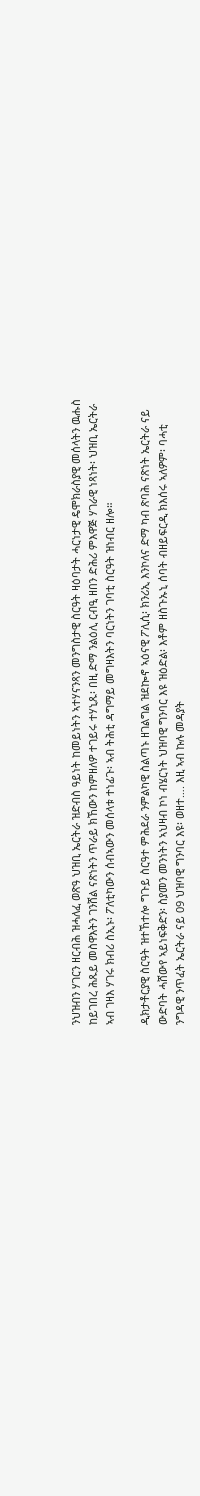ንህዝብን ሃገርን ዘርብሕ ዝሓለፈ ወጽዓ ህዝቢ ኤርትራ ዝድብስ ዓይነት ከመይነትን ኣተሃናንጻን መንግስታዊ ስርዓት ዛዕባታት ሓርነታዊ ዴሞክራስያዊ መሰላትን ዉሑስ ከይገበረ ሕጹይ መስዋእትን ገንሸል ናጽነትን ጥራይ ክኸውን ከምዘለዎ ተገይሩ ተሃኒጹ፡ በዚ ድማ ንልዕሊ ርብዒ ዘበን ድሕሪ ምእዋጅ ሃገራዊ ነጻነት፡ ህዝቢ ኤርትራ ኣብ ገዛእ ሃገሩ ክብሪ ስኢኑ፡ ፖለቲካውን ሰብኣውን መሰላቱ ተነፊጉ፡ ኣብ ትሕቲ ዳግማይ መግዛእትን ባርነትን ገባቲ ስርዓት ዝነብር ዘሎ።

ዲክታቶርያዊ ስርዓት ዝተኸተሎ ግጉይ ስርዓተ ምሕደራ ንምልካዊ ስልጣኑ ዘገልግል ዝደኰኖ ኣዕናዊ ፖሊሲ፡ ክንሪኢ እንኮለና ድማ ካብ ጽባሕ ናጽነት ኤርትራ ናይ ውድባት ሓሸውየ ኣይነፍቅድን፡ ስያመን መንነትን ኣህዛብ ኮነ ብሄርነት ህዝባዊ ግንባር እዩ ዝዕድል፡ እቶም ዘስጉኡኒ ሰባት ብዘይፍርዲ ክእሰሩ ኣለዎም፡ ባሓቲ ንግዳዊ ንጥፈት ኤርትራ ናይ 09 ህዝባዊ ግንባር እዩ፡ ወዘተ…. እዚ ኣብ ኩሉ መዳያት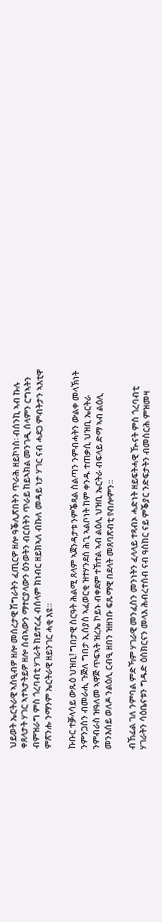ህይወት ኤርትራዊ ኣስዒብዎ ዘሎ መሰረታዊ ሽግራትን ፈጢርዎ ዘሎ ዓቕሊጽበትን ጥራሕ ዘይኮነስ፡ ብሰንኪ ኣብ ኩሉ ቀጸላታት ሃገር ኣተኣታትይዎ ዘሎ ሰብኣውን ማተርያላውን ዕንወትን ብርሰትን ጥራይ ከይኣክል መንገዲ ሰላምን ርግኣትን ብምዝራግ ምስ ጎረባብቲ ሃገራት ከይተረፈ ብሰላም ክነብር ዘይክኣለ ብኩለ መዳይ ነታ ሃገር ናብ ሓደጋ ምብትታን ኣእቲዋ ምጽንሑ ንማንም ኤርትራዊ ዘይንገር ሓቂ እዩ።

ኩቡር ተቓላሳይ ውጹዕ ህዝቢ! ግበታዊ ስርዓት ሕልሚ ጸላም ኣጀንዳታቱ ንምቕጻል ስልጣን ንምብሓትን ውልቀ መላኽነት ንምንጋስን ብመራሒ ጉጅለ ግበታ ኢሰያስ ኣፈወርቂ ዝተሃንደሰ ሕጊ ኣልቦነት ከም ቀንዱ ተጠቃሲ ህዝቢ ኤርትራ ንምብራስ ዝዓለመ ኣዋጅ ጥፍኣት ዝረኤ ኮይኑ ብቀደም ተኸተል ኣብ ልዕሊ ህዝቢ ኤርትራ ብፍላይ ድማ ኣብ ልዕሊ መንእሰይ ወለዶ ንልዕሊ ርብዒ ዘበን ዝዘነቡ ፍጹማዊ በደላት መጸባጽብቲ የብሎምን።

ብኸፊል ገለ ንምባል ምድኻም ሃገራዊ መንፈስን መንነትን ፈላላይ ተጻብኦ ሓድነት ዘይፍትሓዊ ዂናት ምስ ጎረባብቲ ሃገራትን ሳዕቤናቱን ግዱድ ዕስክርናን መላእ ሕብረተሰብ ናብ ዓስከር ናይ ምቕያር ንድፍታትን ብመስርሕ ምዝመዛ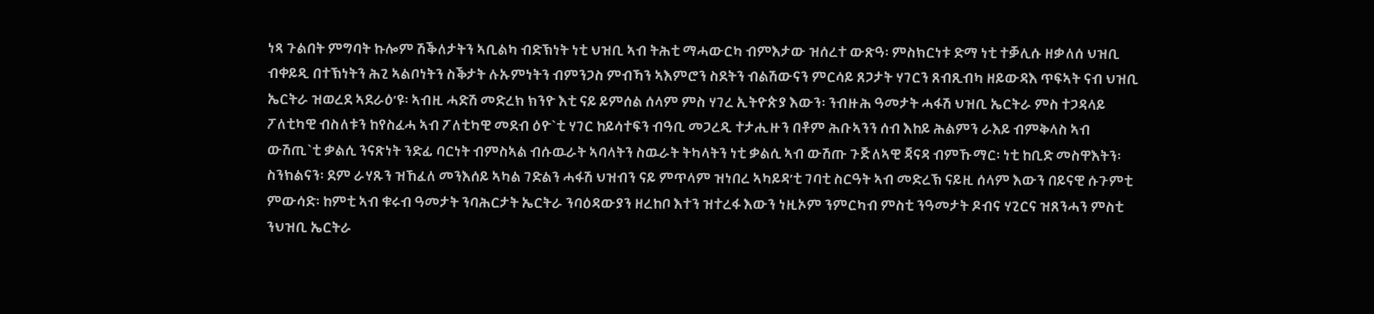ነጻ ጉልበት ምግባት ኩሎም ሽቕለታትን ኣቢልካ ብድኽነት ነቲ ህዝቢ ኣብ ትሕቲ ማሓውርካ ብምእታው ዝሰረተ ውጽዓ፡ ምስክርነቱ ድማ ነቲ ተቓሊሱ ዘቃለሰ ህዝቢ ብቀይዲ በተኽነትን ሕጊ ኣልቦነትን ስቕታት ሉኡምነትን ብምንጋስ ምብኻን ኣእምሮን ስደትን ብልሽውናን ምርሳይ ጸጋታት ሃገርን ጸብጺብካ ዘይውዳእ ጥፍኣት ናብ ህዝቢ ኤርትራ ዝወረደ ኣደራዕ’ዩ፡ ኣብዚ ሓድሽ መድረክ ክንዮ እቲ ናይ ይምሰል ሰላም ምስ ሃገረ ኢትዮጵያ እውን፡ ንብዙሕ ዓመታት ሓፋሽ ህዝቢ ኤርትራ ምስ ተጋዳላይ ፖለቲካዊ ብስለቱን ከየስፈሓ ኣብ ፖለቲካዊ መደብ ዕዮ`ቲ ሃገር ከይሳተፍን ብዓቢ መጋረዲ ተታሒዙን በቶም ሕቡኣንን ሰብ እከይ ሕልምን ራእይ ብምቅላስ ኣብ ውሽጢ`ቲ ቃልሲ ንናጽነት ንድፊ ባርነት ብምስኣል ብሱዉራት ኣባላትን ስዉራት ትካላትን ነቲ ቃልሲ ኣብ ውሽጡ ጉጅለኣዊ ጃናዳ ብምኹማር፡ ነቲ ከቢድ መስዋእትን፡ ስንክልናን፡ ደም ራሃጹን ዝኸፈለ መንእሰይ ኣካል ገድልን ሓፋሽ ህዝብን ናይ ምጥላም ዝነበረ ኣካይዳ’ቲ ገባቲ ስርዓት ኣብ መድረኽ ናይዚ ሰላም እውን በይናዊ ሱጉምቲ ምውሳድ፡ ከምቲ ኣብ ቁሩብ ዓመታት ንባሕርታት ኤርትራ ንባዕዳውያን ዘረከቦ እተን ዝተረፋ እውን ነዚኦም ንምርካብ ምስቲ ንዓመታት ዶብና ሃጊርና ዝጸንሓን ምስቲ ንህዝቢ ኤርትራ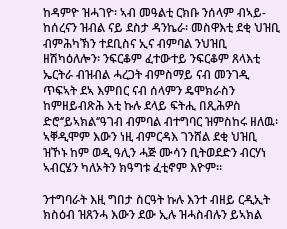ከዳምዮ ዝሓገዮ፡ ኣብ መዓልቲ ርክቡ ንሰላም ብኣይ-ከሰረናን ዝብል ናይ ደስታ ዳንኬራ፡ መስዋእቲ ደቂ ህዝቢ ብምሕካኽን ተደቢስና ኢና ብምባል ንህዝቢ ዘሽካዕለሎን፡ ንፍርቆም ፈተውተይ ንፍርቆም ጸላእቲ ኤርትራ ብዝብል ሓረጋት ብምስማይ ናብ መንገዲ ጥፍኣት ደኣ እምበር ናብ ሰላምን ዴሞክራስን ከምዘይብጽሕ እቲ ኩሉ ደላይ ፍትሒ በጺሕዎስ ድሮ‘’ይኣክል‘’ዓገብ ብምባል ብተግባር ዝምስከሩ ዘለዉ፡ ኣቐዲሞም እውን ነዚ ብምርዳእ ገንሸል ደቂ ህዝቢ ዝኾኑ ከም ወዲ ዓሊን ሓጅ ሙሳን ቢትወደድን ብርሃነ ኣብርሄን ካለኦትን ክዓግቱ ፈቲኖም እዮም።

ንተግባራት እዚ ግበታ ስርዓት ኩሉ እንተ ብዘይ ርዲኢት ክስዕብ ዝጸንሓ እውን ደው ኢሉ ዝሓስብሉን ይኣክል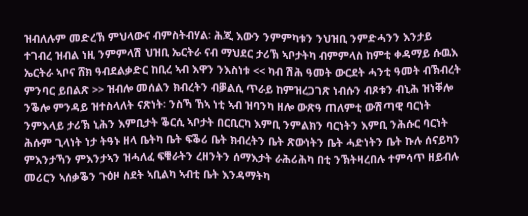ዝብለሉም መድረኽ ምህላውና ብምስትብሃል፡ ሕጂ እውን ንምምካቱን ንህዝቢ ንምድሓንን እንታይ ተገብረ ዝብል ነዚ ንምምላሽ ህዝቢ ኤርትራ ናብ ማህደር ታሪኽ ኣቦታትካ ብምምላስ ከምቲ ቀዳማይ ሱዉእ ኤርትራ ኣቦና ሸክ ዓብደልቃድር ከቢረ ኣብ እዋን ንእስነቱ << ካብ ሽሕ ዓመት ውርደት ሓንቲ ዓመት ብኽብረት ምንባር ይበልጽ >> ዝብሎ መሰልን ክብረትን ብቓልሲ ጥራይ ከምዝረጋገጽ ነብሱን ብጾቱን ብኒሕ ዝነቐሎ ንቕሎ ምንዳይ ዝተስላለት ናጽነት፡ ንስኻ ኸኣ ነቲ ኣብ ዝባንካ ዘሎ ውጽዓ ጠለምቲ ውሽጣዊ ባርነት ንምእላይ ታሪኽ ኒሕን እምቢታት ቕርሲ ኣቦታት በርቢርካ እምቢ ንምልክን ባርነትን እምቢ ንሕሱር ባርነት ሕሱም ጊላነት ነታ ትዓኑ ዘላ ቤትካ ቤት ፍቕሪ ቤት ክብረትን ቤት ጽውነትን ቤት ሓድነትን ቤት ኩሉ ሰናይካን ምእንታኻን ምእንታኣን ዝሓለፈ ፍቑራትን ረዘንትን ሰማእታት ራሕሪሕካ በቲ ንኽትዛረበሉ ተምሳጥ ዘይብሉ መሪርን ኣሰቃቕን ጉዕዞ ስደት ኣቢልካ ኣብቲ ቤት እንዳማትካ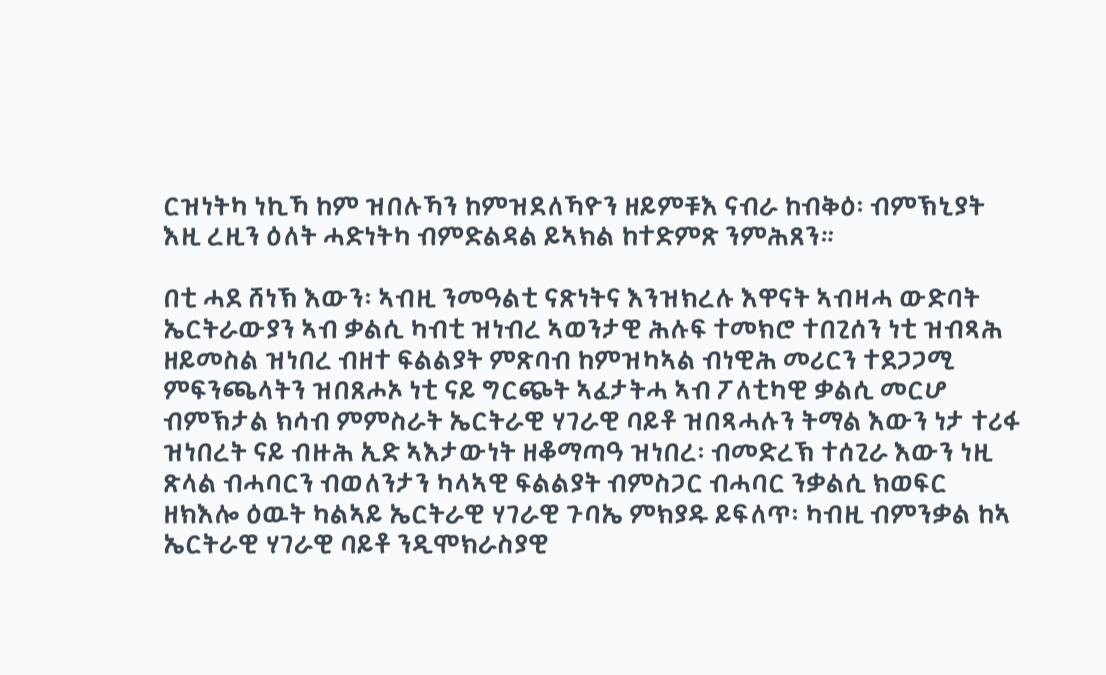ርዝነትካ ነኪኻ ከም ዝበሉኻን ከምዝደለኻዮን ዘይምቹእ ናብራ ከብቅዕ፡ ብምኽኒያት እዚ ረዚን ዕለት ሓድነትካ ብምድልዳል ይኣክል ከተድምጽ ንምሕጸን።

በቲ ሓደ ሸነኽ እውን፡ ኣብዚ ንመዓልቲ ናጽነትና እንዝክረሉ እዋናት ኣብዛሓ ውድባት ኤርትራውያን ኣብ ቃልሲ ካብቲ ዝነብረ ኣወንታዊ ሕሉፍ ተመክሮ ተበጊሰን ነቲ ዝብጻሕ ዘይመስል ዝነበረ ብዘተ ፍልልያት ምጽባብ ከምዝካኣል ብነዊሕ መሪርን ተደጋጋሚ ምፍንጫላትን ዝበጸሖኦ ነቲ ናይ ግርጭት ኣፈታትሓ ኣብ ፖለቲካዊ ቃልሲ መርሆ ብምኽታል ክሳብ ምምስራት ኤርትራዊ ሃገራዊ ባይቶ ዝበጻሓሉን ትማል እውን ነታ ተሪፋ ዝነበረት ናይ ብዙሕ ኢድ ኣእታውነት ዘቆማጣዓ ዝነበረ፡ ብመድረኽ ተሰጊራ እውን ነዚ ጽላል ብሓባርን ብወለንታን ካላኣዊ ፍልልያት ብምስጋር ብሓባር ንቃልሲ ክወፍር ዘክእሎ ዕዉት ካልኣይ ኤርትራዊ ሃገራዊ ጉባኤ ምክያዱ ይፍለጥ፡ ካብዚ ብምንቃል ከኣ ኤርትራዊ ሃገራዊ ባይቶ ንዲሞክራስያዊ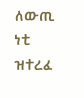ለውጢ ነቲ ዝተረፈ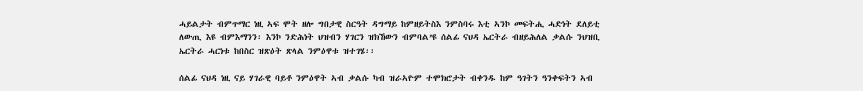ሓይልታት ብምጥማር ነዚ ኣፍ ሞት ዘሎ ግበታዊ ስርዓት ዳግማይ ከምዘይትስእ ንምስባሩ እቲ ኣንኮ መፍትሒ ሓድነት ደለይቲ ለውጢ እዩ ብምእማንን፡ እንኮ ንድሕነት ህዝብን ሃገርን ዝክኸውን ብምባል’ዩ ሰልፊ ናህዳ ኤርትራ ብዘይሕለል ቃልሱ ንህዝቢ ኤርትራ ሓርነቱ ከበስር ዝጽዕት ጽላል ንምዕዋቱ ዝተገሄ፡፡

ሰልፊ ናህዳ ነዚ ናይ ሃገራዊ ባይቶ ንምዕዋት ኣብ ቃልሱ ካብ ዝራኣዮም ተሞክሮታት ብቀንዱ ከም ዓገትን ዓንቀፍትን ኣብ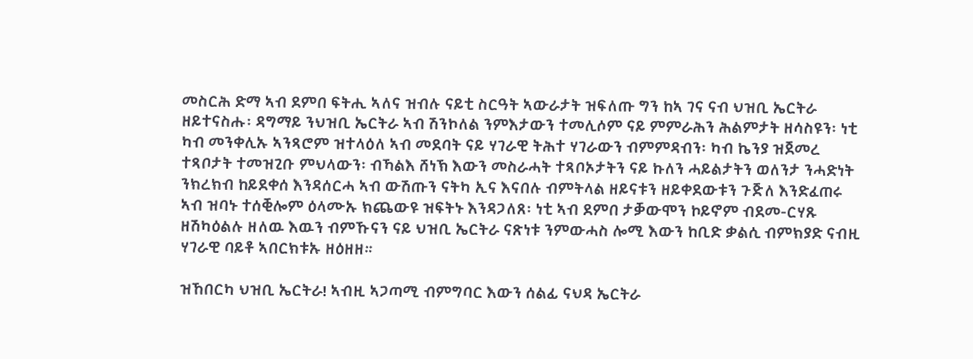መስርሕ ድማ ኣብ ደምበ ፍትሒ ኣለና ዝብሉ ናይቲ ስርዓት ኣውራታት ዝፍለጡ ግን ከኣ ገና ናብ ህዝቢ ኤርትራ ዘይተናስሑ፡ ዳግማይ ንህዝቢ ኤርትራ ኣብ ሽንኮለል ንምእታውን ተመሊሶም ናይ ምምራሕን ሕልምታት ዘሳስዩን፡ ነቲ ካብ መንቀሊኡ ኣንጻሮም ዝተላዕለ ኣብ መደባት ናይ ሃገራዊ ትሕተ ሃገራውን ብምምዳብን፡ ካብ ኬንያ ዝጀመረ ተጻቦታት ተመዝጊቡ ምህላውን፡ ብኻልእ ሸነኽ እውን መስራሓት ተጻቦኦታትን ናይ ኩለን ሓይልታትን ወለንታ ንሓድነት ንክረክብ ከይደቀሰ እንዳሰርሓ ኣብ ውሽጡን ናትካ ኢና እናበሉ ብምትላል ዘይናቱን ዘይቀደውቱን ጉጅለ እንድፈጠሩ ኣብ ዝባኑ ተሰቒሎም ዕላሙኡ ክጨውዩ ዝፍትኑ እንዳጋለጸ፡ ነቲ ኣብ ደምበ ታቓውሞን ኮይኖም ብደመ-ርሃጹ ዘሽካዕልሉ ዘለዉ እዉን ብምኹናን ናይ ህዝቢ ኤርትራ ናጽነቱ ንምውሓስ ሎሚ እውን ከቢድ ቃልሲ ብምክያድ ናብዚ ሃገራዊ ባይቶ ኣበርክቱኡ ዘዕዘዘ።

ዝኸበርካ ህዝቢ ኤርትራ! ኣብዚ ኣጋጣሚ ብምግባር እውን ሰልፊ ናህዳ ኤርትራ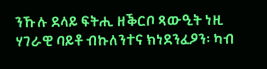ንኹሉ ደላይ ፍትሒ ዘቕርቦ ጻውዒት ነዚ ሃገራዊ ባይቶ ብኩለንተና ክነደንፈዖን፡ ካብ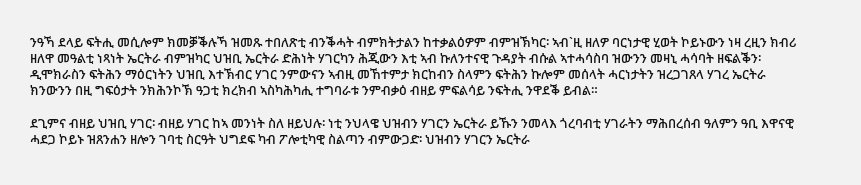ንዓኻ ደላይ ፍትሒ መሲሎም ክመቓቕሉኻ ዝመጹ ተበለጽቲ ብንቕሓት ብምክትታልን ከተቃልዕዎም ብምዝኽካር፡ ኣብ`ዚ ዘለዎ ባርነታዊ ሂወት ኮይኑውን ነዛ ረዚን ክብሪ ዘለዋ መዓልቲ ነጻነት ኤርትራ ብምዝካር ህዝቢ ኤርትራ ድሕነት ሃገርካን ሕጂውን እቲ ኣብ ኩለንተናዊ ጉዳያት ብሱል ኣተሓሳስባ ዝውንን መዛኒ ሓሳባት ዘፍልቕን፡ ዲሞክራስን ፍትሕን ማዕርነትን ህዝቢ እተኽብር ሃገር ንምውናን ኣብዚ መኸተምታ ክርከብን ስላምን ፍትሕን ኩሎም መሰላት ሓርነታትን ዝረጋገጸላ ሃገረ ኤርትራ ክንውንን በዚ ግፍዕታት ንክሕንኮኽ ዓጋቲ ክረክብ ኣስካሕካሒ ተግባራቱ ንምብቃዕ ብዘይ ምፍልሳይ ንፍትሒ ንዋደቕ ይብል።

ደጊምና ብዘይ ህዝቢ ሃገር፡ ብዘይ ሃገር ከኣ መንነት ስለ ዘይህሉ፡ ነቲ ንህላዌ ህዝብን ሃገርን ኤርትራ ይኹን ንመላእ ጎረባብቲ ሃገራትን ማሕበረሰብ ዓለምን ዓቢ እዋናዊ ሓደጋ ኮይኑ ዝጸንሐን ዘሎን ገባቲ ስርዓት ህግደፍ ካብ ፖሎቲካዊ ስልጣን ብምውጋድ፡ ህዝብን ሃገርን ኤርትራ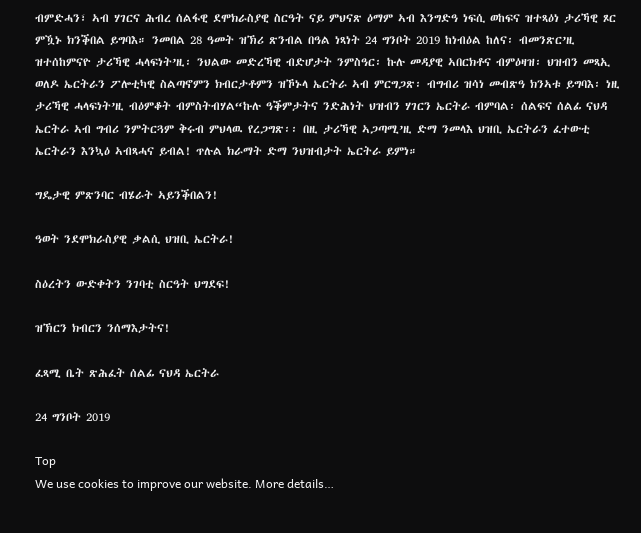ብምድሓን፣ ኣብ ሃገርና ሕብረ ሰልፋዊ ደሞክራስያዊ ስርዓት ናይ ምህናጽ ዕማም ኣብ እንግድዓ ነፍሲ ወከፍና ዝተጻዕነ ታሪኻዊ ጾር ምዃኑ ክንቕበል ይግባእ። ንመበል 28 ዓመት ዝኽሪ ጽንብል በዓል ነጻነት 24 ግንቦት 2019 ከነብዕል ከለና፡ ብመንጽር’ዚ ዝተሰከምናዮ ታሪኻዊ ሓላፍነት’ዚ፡ ንህልው መድረኻዊ ብድሆታት ንምስዓር፡ ኩሉ መዳያዊ ኣበርክቶና ብምዕዛዝ፡ ህዝብን መጻኢ ወለዶ ኤርትራን ፖሎቲካዊ ስልጣኖምን ክብርታቶምን ዝኾኑላ ኤርትራ ኣብ ምርግጋጽ፡ ብግብሪ ዝሳነ መብጽዓ ክንኣቱ ይግባእ፡ ነዚ ታሪኻዊ ሓላፍነት’ዚ ብዕምቆት ብምስትብሃል“ኩሉ ዓቕምታትና ንድሕነት ህዝብን ሃገርን ኤርትራ ብምባል፡ ሰልፍና ሰልፊ ናህዳ ኤርትራ ኣብ ግብሪ ንምትርጓም ቅሩብ ምህላዉ የረጋግጽ፡፡ በዚ ታሪኻዊ ኣጋጣሚ’ዚ ድማ ንመላእ ህዝቢ ኤርትራን ፈተውቲ ኤርትራን እንኳዕ ኣብጻሓና ይብል! ጥሉል ክራማት ድማ ንህዝብታት ኤርትራ ይምነ።

ግዴታዊ ምጽንባር ብሄራት ኣይንቕበልን!

ዓወት ንደሞክራስያዊ ቃልሲ ህዝቢ ኤርትራ!

ስዕረትን ውድቀትን ንገባቲ ስርዓት ህግደፍ!

ዝኽርን ክብርን ንሰማእታትና!

ፈጻሚ ቤት ጽሕፈት ሰልፊ ናህዳ ኤርትራ

24 ግንቦት 2019

Top
We use cookies to improve our website. More details…